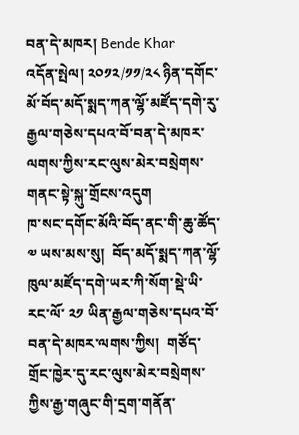བན་དེ་མཁར། Bende Khar
འདོན་སྤེལ། ༢༠༡༢/༡༡/༢༨ ཉིན་དགོང་མོ་བོད་མདོ་སྨད་ཀན་ལྷོ་མཛོད་དགེ་རུ་རྒྱལ་གཅེས་དཔའ་བོ་བན་དེ་མཁར་ལགས་ཀྱིས་རང་ལུས་མེར་བསྲེགས་གནང་སྟེ་སྐུ་གྲོངས་འདུག
ཁ་སང་དགོང་མོའི་བོད་ནང་གི་ཆུ་ཚོད་ ༧ ཡས་མས་སུ།  བོད་མདོ་སྨད་ཀན་ལྷོ་ཁུལ་མཛོད་དགེ་ཡར་ཀི་སོག་སྡེ་ཡི་རང་ལོ་ ༢༡ ཡིན་རྒྱལ་གཅེས་དཔའ་བོ་བན་དེ་མཁར་ལགས་ཀྱིས།  གཙོད་གྲོང་ཁྱེར་དུ་རང་ལུས་མེར་བསྲེགས་ཀྱིས་རྒྱ་གཞུང་གི་དྲག་གནོན་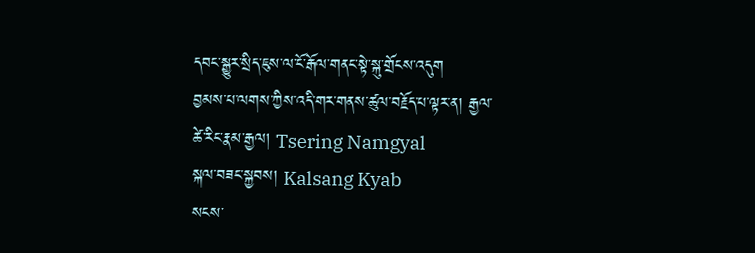དབང་སྒྱུར་སྲིད་ཇུས་ལ་ངོ་རྒོལ་གནང་སྟེ་སྐུ་གྲོངས་འདུག
བྱམས་པ་ལགས་ཀྱིས་འདི་གར་གནས་ཚུལ་བརྗོད་པ་ལྟར་ན། རྒྱལ་
ཚེ་རིང་རྣམ་རྒྱལ། Tsering Namgyal
སྐལ་བཟང་སྐྱབས། Kalsang Kyab
སངས་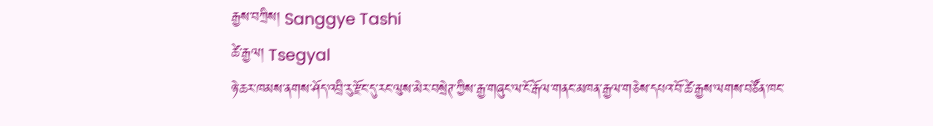རྒྱས་བཀྲིས། Sanggye Tashi
ཚེ་རྒྱལ། Tsegyal
ཉེ་ཆར་ཁམས་ནགས་ཤོད་འབྲི་རུ་རྫོང་དུ་རང་ལུས་མེར་བསྲེཊ་ཀྱིས་རྒྱ་གཞུང་ལ་ངོ་རྒོལ་གནང་མཁན་རྒྱལ་གཅེས་དཔའ་བོ་ཚེ་རྒྱས་ལགས་བཙོན་ཁང་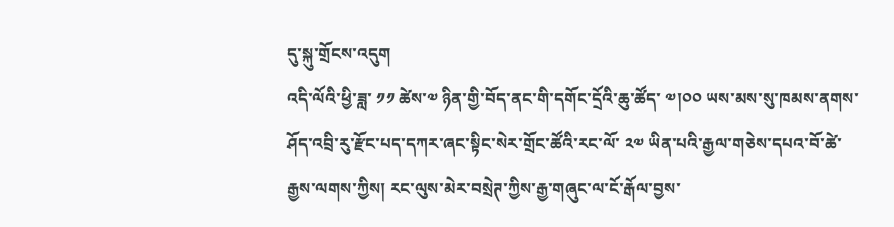དུ་སྐུ་གྲོངས་འདུག
འདི་ལོའི་ཕྱི་ཟླ་ ༡༡ ཚེས་༧ ཉིན་གྱི་བོད་ནང་གི་དགོང་དྲོའི་ཆུ་ཚོད་ ༧།༠༠ ཡས་མས་སུ་ཁམས་ནགས་ཤོད་འབྲི་རུ་རྫོང་པད་དཀར་ཞང་སྟིང་སེར་གྲོང་ཚོའི་རང་ལོ་ ༢༧ ཡིན་པའི་རྒྱལ་གཅེས་དཔའ་བོ་ཚེ་རྒྱས་ལགས་ཀྱིས། རང་ལུས་མེར་བསྲེཊ་ཀྱིས་རྒྱ་གཞུང་ལ་ངོ་རྒོལ་བྱས་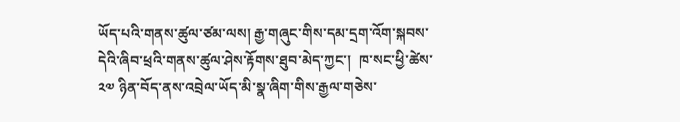ཡོད་པའི་གནས་ཚུལ་ཙམ་ལས། རྒྱ་གཞུང་གིས་དམ་དྲག་འོག་སྐབས་དེའི་ཞིབ་ཕྲའི་གནས་ཚུལ་ཤེས་རྟོགས་ཐུབ་མེད་ཀྱང་།  ཁ་སང་ཕྱི་ཚེས་ ༢༧ ཉིན་བོད་ནས་འབྲེལ་ཡོད་མི་སྣ་ཞིག་གིས་རྒྱལ་གཅེས་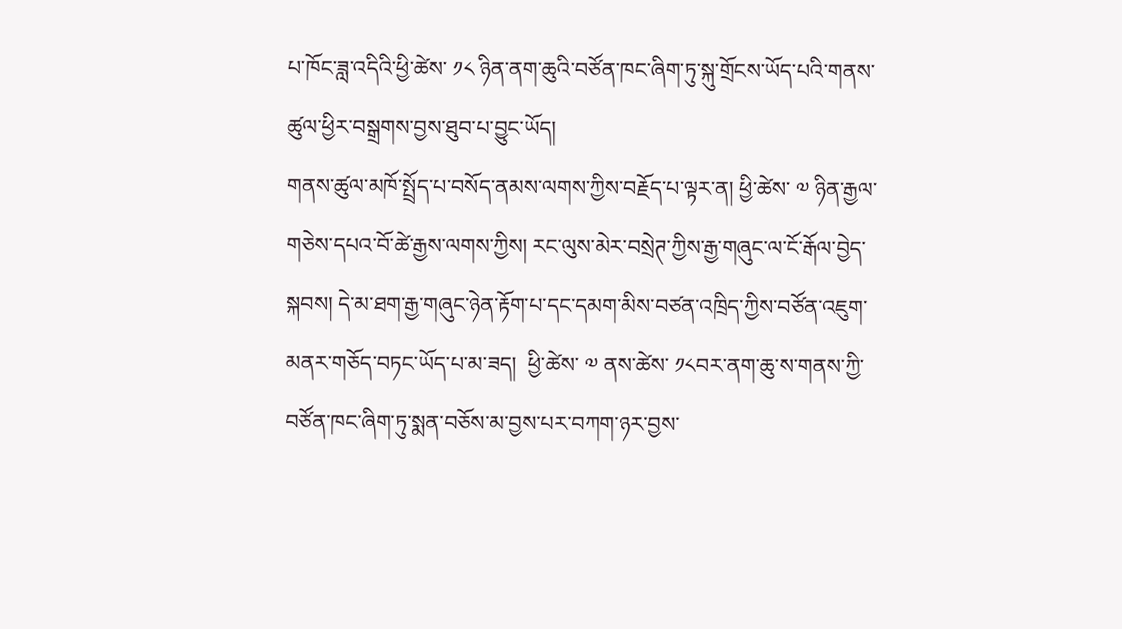པ་ཁོང་ཟླ་འདིའི་ཕྱི་ཚེས་ ༡༨ ཉིན་ནག་ཆུའི་བཙོན་ཁང་ཞིག་ཏུ་སྐུ་གྲོངས་ཡོད་པའི་གནས་ཚུལ་ཕྱིར་བསྒྲགས་བྱས་ཐུབ་པ་བྱུང་ཡོད།
གནས་ཚུལ་མཁོ་སྤྲོད་པ་བསོད་ནམས་ལགས་ཀྱིས་བརྗོད་པ་ལྟར་ན། ཕྱི་ཚེས་ ༧ ཉིན་རྒྱལ་གཅེས་དཔའ་བོ་ཚེ་རྒྱས་ལགས་ཀྱིས། རང་ལུས་མེར་བསྲེཊ་ཀྱིས་རྒྱ་གཞུང་ལ་ངོ་རྒོལ་བྱེད་སྐབས། དེ་མ་ཐག་རྒྱ་གཞུང་ཉེན་རྟོག་པ་དང་དམག་མིས་བཙན་འཁྲིད་ཀྱིས་བཙོན་འཇུག་མནར་གཅོད་བཏང་ཡོད་པ་མ་ཟད།  ཕྱི་ཚེས་ ༧ ནས་ཚེས་ ༡༨བར་ནག་ཆུ་ས་གནས་ཀྱི་བཙོན་ཁང་ཞིག་ཏུ་སྨན་བཅོས་མ་བྱས་པར་བཀག་ཉར་བྱས་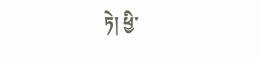ཏེ། ཕྱི་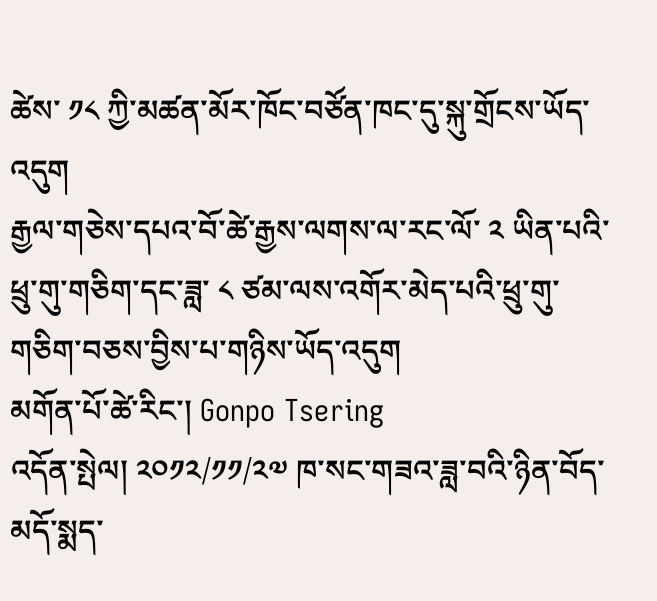ཚེས་ ༡༨ ཀྱི་མཚན་མོར་ཁོང་བཙོན་ཁང་དུ་སྐུ་གྲོངས་ཡོད་འདུག
རྒྱལ་གཅེས་དཔའ་བོ་ཚེ་རྒྱས་ལགས་ལ་རང་ལོ་ ༢ ཡིན་པའི་ཕྲུ་གུ་གཅིག་དང་ཟླ་ ༨ ཙམ་ལས་འགོར་མེད་པའི་ཕྲུ་གུ་གཅིག་བཅས་བྱིས་པ་གཉིས་ཡོད་འདུག
མགོན་པོ་ཚེ་རིང་། Gonpo Tsering
འདོན་སྤེལ། ༢༠༡༢/༡༡/༢༧ ཁ་སང་གཟའ་ཟླ་བའི་ཉིན་བོད་མདོ་སྨད་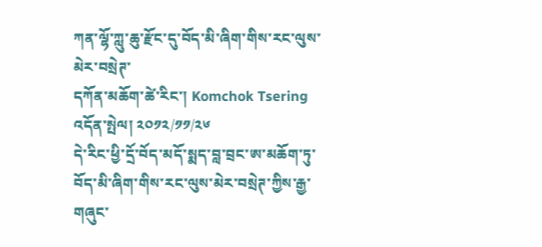ཀན་ལྷོ་ཀླུ་ཆུ་རྫོང་དུ་བོད་མི་ཞིག་གིས་རང་ལུས་མེར་བསྲེཊ་
དཀོན་མཆོག་ཚེ་རིང་། Komchok Tsering
འདོན་སྤེལ། ༢༠༡༢/༡༡/༢༦
དེ་རིང་ཕྱི་དྲོ་བོད་མདོ་སྨད་བླ་བྲང་ཨ་མཆོག་ཏུ་བོད་མི་ཞིག་གིས་རང་ལུས་མེར་བསྲེཊ་ཀྱིས་རྒྱ་གཞུང་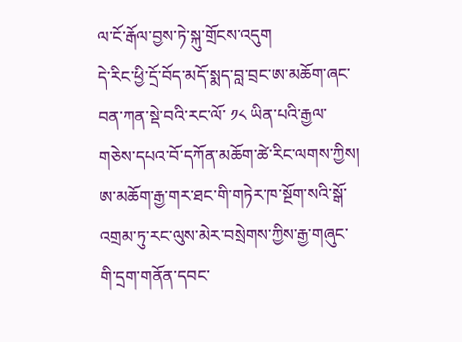ལ་ངོ་རྒོལ་བྱས་ཏེ་སྐུ་གྲོངས་འདུག
དེ་རིང་ཕྱི་དྲོ་བོད་མདོ་སྨད་བླ་བྲང་ཨ་མཆོག་ཞང་བན་ཀན་སྡེ་བའི་རང་ལོ་ ༡༨ ཡིན་པའི་རྒྱལ་གཅེས་དཔའ་བོ་དཀོན་མཆོག་ཚེ་རིང་ལགས་ཀྱིས། ཨ་མཆོག་རྒྱ་གར་ཐང་གི་གཏེར་ཁ་སྔོག་སའི་སྒོ་འགྲམ་ཏུ་རང་ལུས་མེར་བསྲེགས་ཀྱིས་རྒྱ་གཞུང་གི་དྲག་གནོན་དབང་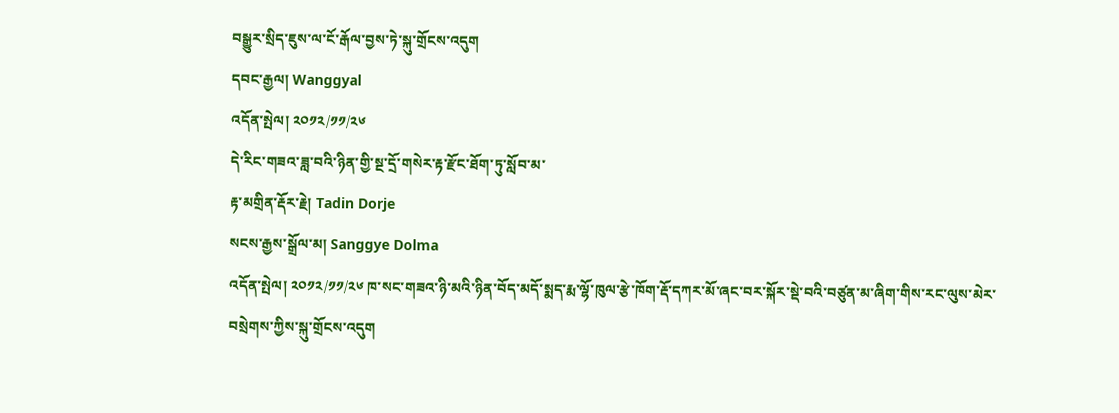བསྒྱུར་སྲིད་ཇུས་ལ་ངོ་རྒོལ་བྱས་ཏེ་སྐུ་གྲོངས་འདུག
དབང་རྒྱལ། Wanggyal
འདོན་སྤེལ། ༢༠༡༢/༡༡/༢༦
དེ་རིང་གཟའ་ཟླ་བའི་ཉིན་གྱི་སྔ་དྲོ་གསེར་རྟ་རྫོང་ཐོག་ཏུ་སློབ་མ་
རྟ་མགྲིན་རྡོར་རྗེ། Tadin Dorje
སངས་རྒྱས་སྒྲོལ་མ། Sanggye Dolma
འདོན་སྤེལ། ༢༠༡༢/༡༡/༢༦ ཁ་སང་གཟའ་ཉི་མའི་ཉིན་བོད་མདོ་སྨད་རྨ་ལྷོ་ཁུལ་རྩེ་ཁོག་རྡོ་དཀར་མོ་ཞང་བར་སྐོར་སྡེ་བའི་བཙུན་མ་ཞིག་གིས་རང་ལུས་མེར་བསྲེགས་ཀྱིས་སྐུ་གྲོངས་འདུག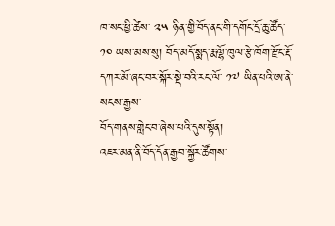ཁ་སང་ཕྱི་ཚེས་ ༢༥ ཉིན་གྱི་བོད་ནང་གི་དགོང་དྲོ་ཆུ་ཚོད་ ༡༠ ཡས་མས་སུ། བོད་མདོ་སྨད་རྨ་ལྷོ་ཁུལ་རྩེ་ཁོག་རྫོང་རྡོ་དཀར་མོ་ཞང་བར་སྐོར་སྡེ་བའི་རང་ལོ་ ༡༧ ཡིན་པའི་ཨ་ནེ་སངས་རྒྱས་
བོད་གནས་གླེང་བ་ཞེས་པའི་དུས་སྟོན།
འཇར་མན་ནི་བོད་དོན་རྒྱབ་སྐྱོར་ཚོགས་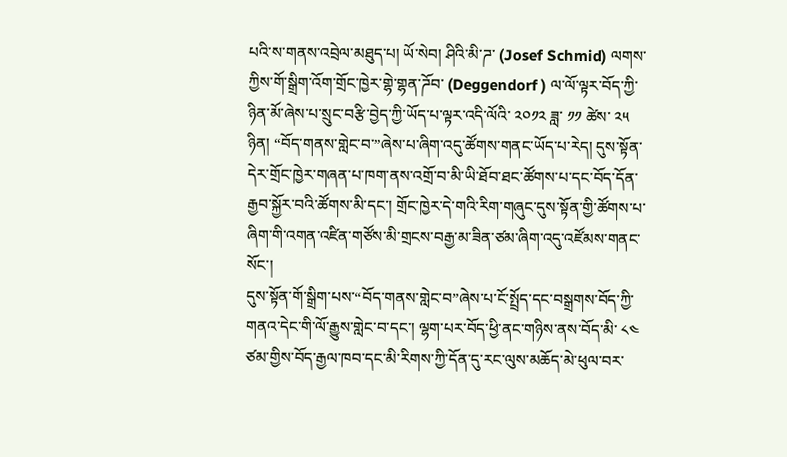པའི་ས་གནས་འབྲེལ་མཐུད་པ། ཡོ་སེབ། ཤིའི་མི་ཌ་ (Josef Schmid) ལགས་ཀྱིས་གོ་སྒྲིག་འོག་གྲོང་ཁྱེར་གྷེ་གྷན་ཌོབ་ (Deggendorf ) ལ་ལོ་ལྟར་བོད་ཀྱི་ཉིན་མོ་ཞེས་པ་སྲུང་བརྩི་བྱེད་ཀྱི་ཡོད་པ་ལྟར་འདི་ལོའི་ ༢༠༡༢ ཟླ་ ༡༡ ཚེས་ ༢༥ ཉིན། “བོད་གནས་གླེང་བ་”ཞེས་པ་ཞིག་འདུ་ཚོགས་གནང་ཡོད་པ་རེད། དུས་སྟོན་དེར་གྲོང་ཁྱེར་གཞན་པ་ཁག་ནས་འགྲོ་བ་མི་ཡི་ཐོབ་ཐང་ཚོགས་པ་དང་བོད་དོན་རྒྱབ་སྐྱོར་བའི་ཚོགས་མི་དང་། གྲོང་ཁྱེར་དེ་གའི་རིག་གཞུང་དུས་སྟོན་གྱི་ཚོགས་པ་ཞིག་གི་འགན་འཛིན་གཙོས་མི་གྲངས་བརྒྱ་མ་ཟིན་ཙམ་ཞིག་འདུ་འཛོམས་གནང་སོང་།
དུས་སྟོན་གོ་སྒྲིག་པས་“བོད་གནས་གླེང་བ”ཞེས་པ་ངོ་སྤྲོད་དང་བསྒྲགས་བོད་ཀྱི་གནའ་དེང་གི་ལོ་རྒྱུས་གླེང་བ་དང་། ལྷག་པར་བོད་ཕྱི་ནང་གཉིས་ནས་བོད་མི་ ༨༤ ཙམ་གྱིས་བོད་རྒྱལ་ཁབ་དང་མི་རིགས་ཀྱི་དོན་དུ་རང་ལུས་མཆོད་མེ་ཕུལ་བར་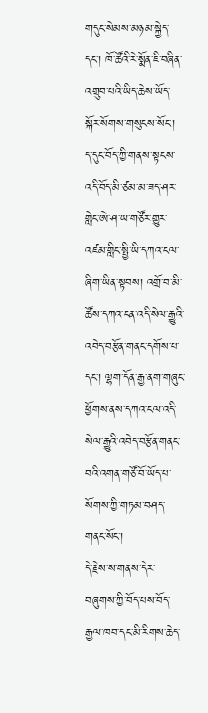གདུང་སེམས་མཉམ་སྐྱེད་དང་། ཁོ་ཚོའི་རེ་སྨོན་ཇི་བཞིན་འགྲུབ་པའི་ཡིད་ཆེས་ཡོད་སྐོར་སོགས་གསུངས་སོང་། ད་དུང་བོད་ཀྱི་གནས་སྟངས་འདི་བོད་མི་ཙམ་མ་ཟད་ཤར་གླེང་ཨེ་ཤ་ཡ་གཙོར་གྱུར་འཛམ་གླིང་སྤྱི་ཡི་དཀའ་ངལ་ཞིག་ཡིན་སྟབས། འགྲོ་བ་མི་ཚོས་དཀའ་ངན་འདི་སེལ་རྒྱུའི་འབེད་བརྩོན་གནང་དགོས་པ་དང་། ལྷག་དོན་རྒྱ་ནག་གཞུང་ཕྱོགས་ནས་དཀའ་ངལ་འདི་སེལ་རྒྱུའི་འབེད་བརྩོན་གནང་བའི་འགན་གཙོ་བོ་ཡོད་པ་སོགས་ཀྱི་གཏམ་བཤད་གནང་སོང་།
དེ་རྗེས་ས་གནས་དེར་བཞུགས་ཀྱི་བོད་པས་བོད་རྒྱལ་ཁབ་དང་མི་རིགས་ཆེད་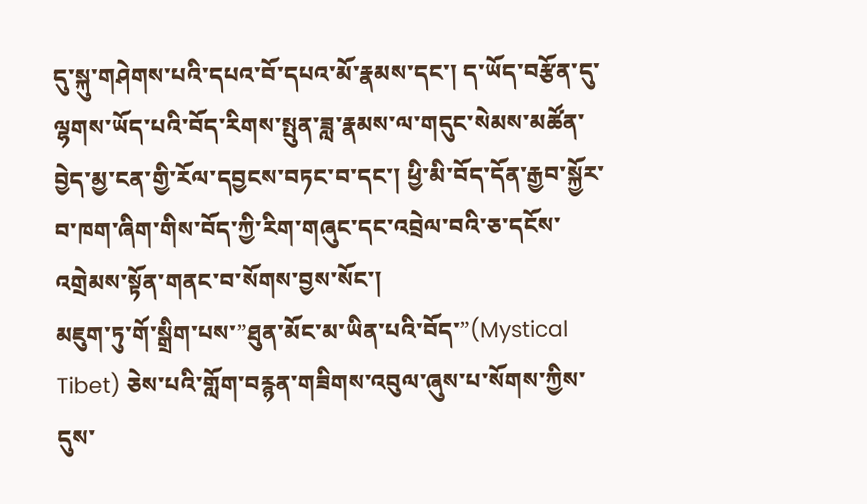དུ་སྐུ་གཤེགས་པའི་དཔའ་བོ་དཔའ་མོ་རྣམས་དང་། ད་ཡོད་བརྩོན་དུ་ལྷགས་ཡོད་པའི་བོད་རིགས་སྤུན་ཟླ་རྣམས་ལ་གདུང་སེམས་མཚོན་བྱེད་མྱ་ངན་གྱི་རོལ་དབྱངས་བཏང་བ་དང་། ཕྱི་མི་བོད་དོན་རྒྱབ་སྐྱོར་བ་ཁག་ཞིག་གིས་བོད་ཀྱི་རིག་གཞུང་དང་འབྲེལ་བའི་ཅ་དངོས་འགྲེམས་སྟོན་གནང་བ་སོགས་བྱས་སོང་།
མཇུག་ཏུ་གོ་སྒྲིག་པས་”ཐུན་མོང་མ་ཡིན་པའི་བོད་”(Mystical Tibet) ཅེས་པའི་གློག་བརྙན་གཟིགས་འབུལ་ཞུས་པ་སོགས་ཀྱིས་དུས་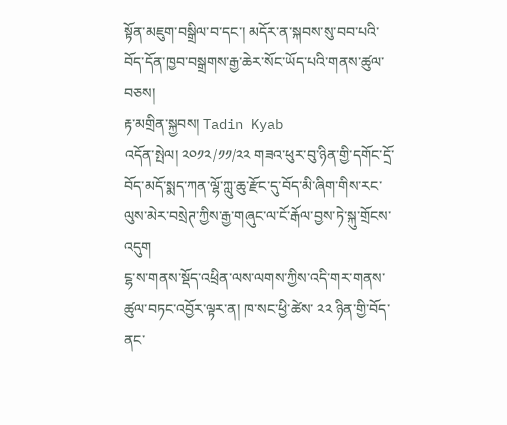སྟོན་མཇུག་བསྒྲིལ་བ་དང་། མདོར་ན་སྐབས་སུ་བབ་པའི་བོད་དོན་ཁྱབ་བསྒྲགས་རྒྱ་ཆེར་སོང་ཡོད་པའི་གནས་ཚུལ་བཅས།
རྟ་མགྲིན་སྐྱབས། Tadin Kyab
འདོན་སྤེལ། ༢༠༡༢/༡༡/༢༢ གཟའ་ཕུར་བུ་ཉིན་གྱི་དགོང་དྲོ་བོད་མདོ་སྨད་ཀན་ལྷོ་ཀླུ་ཆུ་རྫོང་དུ་བོད་མི་ཞིག་གིས་རང་ལུས་མེར་བསྲེཊ་ཀྱིས་རྒྱ་གཞུང་ལ་ངོ་རྒོལ་བྱས་ཏེ་སྐུ་གྲོངས་འདུག
ངྷ་ས་གནས་སྡོད་འཕྲིན་ལས་ལགས་ཀྱིས་འདི་གར་གནས་ཚུལ་བཏང་འབྱོར་ལྟར་ན། ཁ་སང་ཕྱི་ཚེས་ ༢༢ ཉིན་གྱི་བོད་ནང་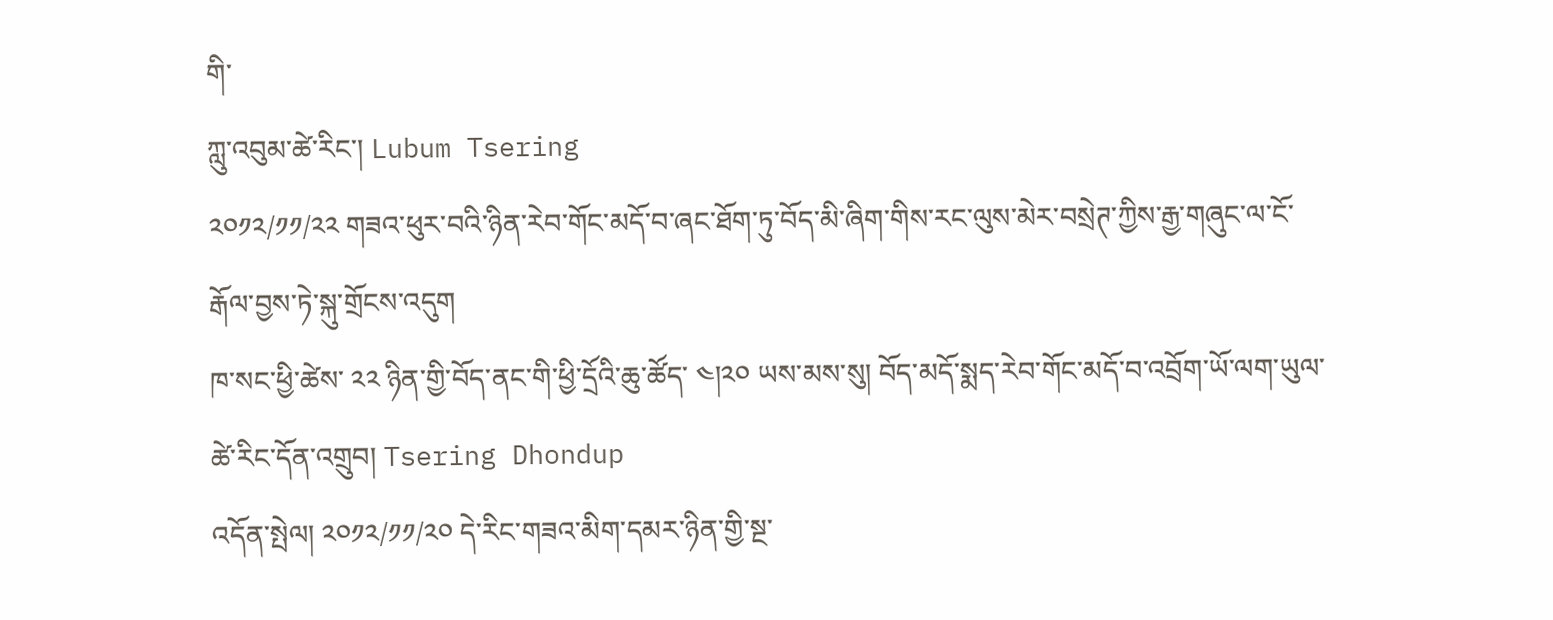གི་
ཀླུ་འབུམ་ཚེ་རིང་། Lubum Tsering
༢༠༡༢/༡༡/༢༢ གཟའ་ཕུར་བའི་ཉིན་རེབ་གོང་མདོ་བ་ཞང་ཐོག་ཏུ་བོད་མི་ཞིག་གིས་རང་ལུས་མེར་བསྲེཊ་ཀྱིས་རྒྱ་གཞུང་ལ་ངོ་རྒོལ་བྱས་ཏེ་སྐུ་གྲོངས་འདུག
ཁ་སང་ཕྱི་ཚེས་ ༢༢ ཉིན་གྱི་བོད་ནང་གི་ཕྱི་དྲོའི་ཆུ་ཚོད་ ༤།༢༠ ཡས་མས་སུ། བོད་མདོ་སྨད་རེབ་གོང་མདོ་བ་འབྲོག་ཡོ་ལག་ཡུལ་
ཚེ་རིང་དོན་འགྲུབ། Tsering Dhondup
འདོན་སྤེལ། ༢༠༡༢/༡༡/༢༠ དེ་རིང་གཟའ་མིག་དམར་ཉིན་གྱི་སྔ་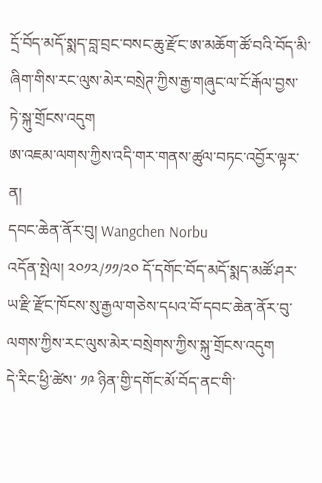དྲོ་བོད་མདོ་སྨད་བླ་བྲང་བསང་ཆུ་རྫོང་ཨ་མཆོག་ཚོ་བའི་བོད་མི་ཞིག་གིས་རང་ལུས་མེར་བསྲེཊ་ཀྱིས་རྒྱ་གཞུང་ལ་ངོ་རྒོལ་བྱས་ཏེ་སྐུ་གྲོངས་འདུག
ཨ་འཇམ་ལགས་ཀྱིས་འདི་གར་གནས་ཚུལ་བཏང་འབྱོར་ལྟར་ན།
དབང་ཆེན་ནོར་བུ། Wangchen Norbu
འདོན་སྤེལ། ༢༠༡༢/༡༡/༢༠ དོ་དགོང་བོད་མདོ་སྨད་མཚོ་ཤར་ཡ་རྫི་རྫོང་ཁོངས་སུ་རྒྱལ་གཅེས་དཔའ་བོ་དབང་ཆེན་ནོར་བུ་ལགས་ཀྱིས་རང་ལུས་མེར་བསྲེགས་ཀྱིས་སྐུ་གྲོངས་འདུག
དེ་རིང་ཕྱི་ཚེས་ ༡༩ ཉིན་གྱི་དགོང་མོ་བོད་ནང་གི་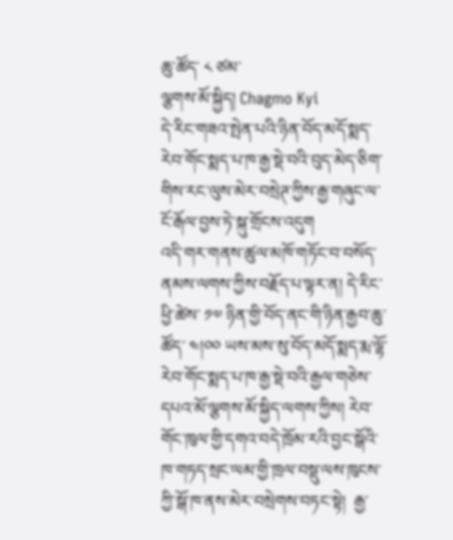ཆུ་ཚོད་ ༨ ཙམ་
ལྕགས་མོ་སྐྱིད། Chagmo Kyi
དེ་རིང་གཟའ་སྤེན་པའི་ཉིན་བོད་མདོ་སྨད་རེབ་གོང་སྨད་པ་ཁ་རྒྱ་སྡེ་བའི་བུད་མེད་ཅིག་གིས་རང་ལུས་མེར་བསྲེཊ་ཀྱིས་རྒྱ་གཞུང་ལ་ངོ་རྒོལ་བྱས་ཏེ་སྐུ་གྲོངས་འདུག
འདི་གར་གནས་ཚུལ་མཁོ་གཏོང་བ་བསོད་ནམས་ལགས་ཀྱིས་བརྗོད་པ་ལྟར་ན། དེ་རིང་ཕྱི་ཚེས་ ༡༧ ཉིན་གྱི་བོད་ནང་གི་ཉིན་རྒྱབ་ཆུ་ཚོད་ ༤།༠༠ ཡས་མས་སུ་བོད་མདོ་སྨད་རྨ་ལྷོ་རེབ་གོང་སྨད་པ་ཁ་རྒྱ་སྡེ་བའི་རྒྱལ་གཅེས་དཔའ་མོ་ལྕགས་མོ་སྐྱིད་ལགས་ཀྱིས། རེབ་གོང་ཁུལ་གྱི་དགའ་བདེ་ཁྲོམ་རའི་བྱང་སྒོའི་ཁ་གཏད་སྲང་ལམ་གྱི་ཁྲལ་བསྡུ་ལས་ཁུངས་ཀྱི་སྒོ་ཁ་ནས་མེར་བསྲེགས་བཏང་སྟེ།  རྒྱ་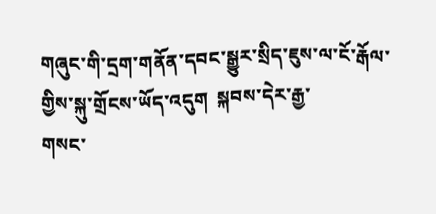གཞུང་གི་དྲག་གནོན་དབང་སྒྱུར་སྲིད་ཇུས་ལ་ངོ་རྒོལ་གྱིས་སྐུ་གྲོངས་ཡོད་འདུག  སྐབས་དེར་རྒྱ་
གསང་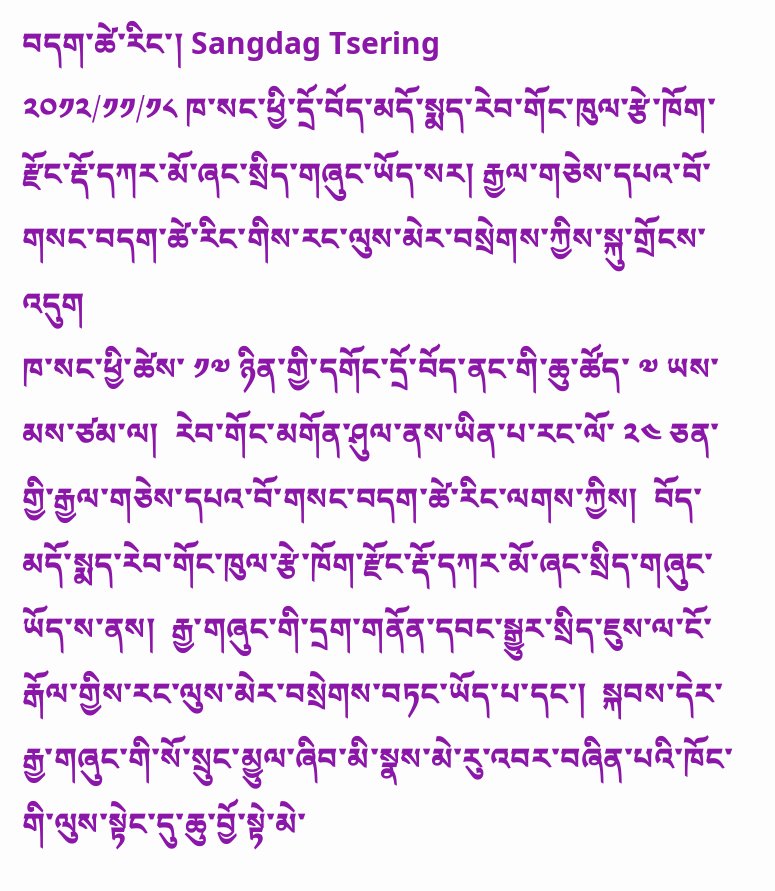བདག་ཚེ་རིང་། Sangdag Tsering
༢༠༡༢/༡༡/༡༨ ཁ་སང་ཕྱི་དྲོ་བོད་མདོ་སྨད་རེབ་གོང་ཁུལ་རྩེ་ཁོག་རྫོང་རྡོ་དཀར་མོ་ཞང་སྲིད་གཞུང་ཡོད་སར། རྒྱལ་གཅེས་དཔའ་བོ་གསང་བདག་ཚེ་རིང་གིས་རང་ལུས་མེར་བསྲེགས་ཀྱིས་སྐུ་གྲོངས་འདུག
ཁ་སང་ཕྱི་ཚེས་ ༡༧ ཉིན་གྱི་དགོང་དྲོ་བོད་ནང་གི་ཆུ་ཚོད་ ༧ ཡས་མས་ཙམ་ལ།  རེབ་གོང་མགོན་ཤུལ་ནས་ཡིན་པ་རང་ལོ་ ༢༤ ཅན་གྱི་རྒྱལ་གཅེས་དཔའ་བོ་གསང་བདག་ཚེ་རིང་ལགས་ཀྱིས།  བོད་མདོ་སྨད་རེབ་གོང་ཁུལ་རྩེ་ཁོག་རྫོང་རྡོ་དཀར་མོ་ཞང་སྲིད་གཞུང་ཡོད་ས་ནས།  རྒྱ་གཞུང་གི་དྲག་གནོན་དབང་སྒྱུར་སྲིད་ཇུས་ལ་ངོ་རྒོལ་གྱིས་རང་ལུས་མེར་བསྲེགས་བཏང་ཡོད་པ་དང་།  སྐབས་དེར་རྒྱ་གཞུང་གི་སོ་སྲུང་མྱུལ་ཞིབ་མི་སྣས་མེ་རུ་འབར་བཞིན་པའི་ཁོང་གི་ལུས་སྟེང་དུ་ཆུ་བྱོ་སྟེ་མེ་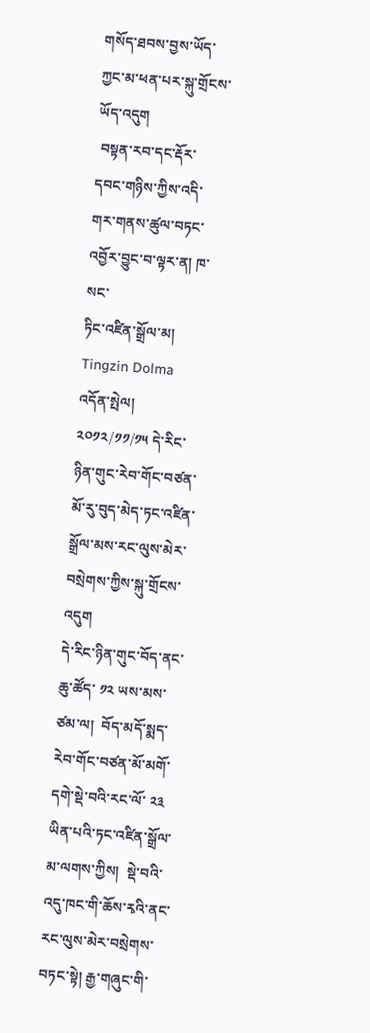གསོད་ཐབས་བྱས་ཡོད་ཀྱང་མ་ཕན་པར་སྐུ་གྲོངས་ཡོད་འདུག
 བསྟན་རབ་དང་རྡོར་དབང་གཉིས་ཀྱིས་འདི་གར་གནས་ཚུལ་བཏང་འབྱོར་བྱུང་བ་ལྟར་ན། ཁ་སང་
ཏིང་འཛིན་སྒྲོལ་མ། Tingzin Dolma
འདོན་སྤེལ། ༢༠༡༢/༡༡/༡༥ དེ་རིང་ཉིན་གུང་རེབ་གོང་བཙན་མོ་རུ་བུད་མེད་ཏང་འཛིན་སྒྲོལ་མས་རང་ལུས་མེར་བསྲེགས་ཀྱིས་སྐུ་གྲོངས་འདུག
དེ་རིང་ཉིན་གུང་བོད་ནང་ཆུ་ཚོད་ ༡༢ ཡས་མས་ཙམ་ལ།  བོད་མདོ་སྨད་རེབ་གོང་བཙན་མོ་མགོ་དགེ་སྡེ་བའི་རང་ལོ་ ༢༣ ཡིན་པའི་ཏང་འཛིན་སྒྲོལ་མ་ལགས་ཀྱིས།  སྡེ་བའི་འདུ་ཁང་གི་ཆོས་རྭའི་ནང་རང་ལུས་མེར་བསྲེགས་བཏང་སྟེ། རྒྱ་གཞུང་གི་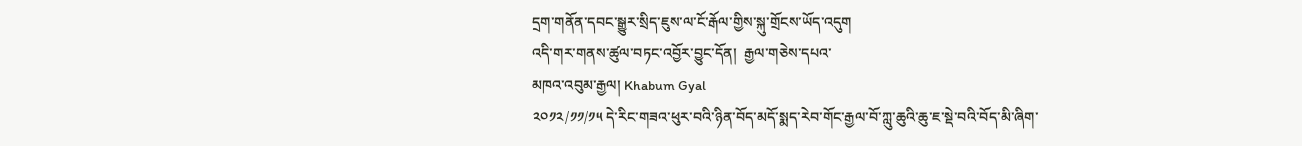དྲག་གནོན་དབང་སྒྱུར་སྲིད་ཇུས་ལ་ངོ་རྒོལ་གྱིས་སྐུ་གྲོངས་ཡོད་འདུག
འདི་གར་གནས་ཚུལ་བཏང་འབྱོར་བྱུང་དོན།  རྒྱལ་གཅེས་དཔའ་
མཁའ་འབུམ་རྒྱལ། Khabum Gyal
༢༠༡༢/༡༡/༡༥ དེ་རིང་གཟའ་ཕུར་བའི་ཉིན་བོད་མདོ་སྨད་རེབ་གོང་རྒྱལ་བོ་ཀླུ་ཆུའི་ཆུ་ཇ་སྡེ་བའི་བོད་མི་ཞིག་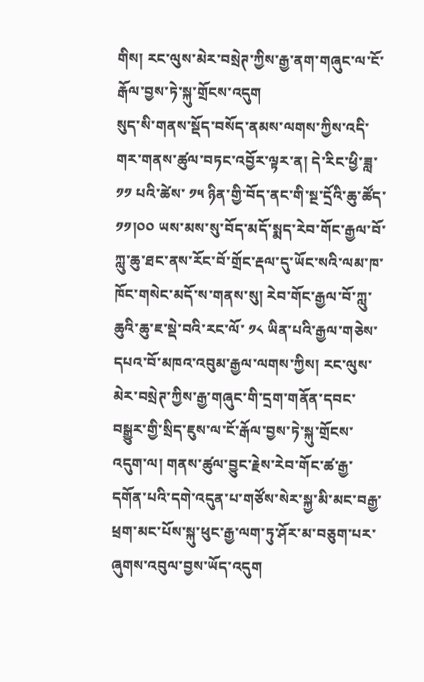གིས། རང་ལུས་མེར་བསྲེཊ་ཀྱིས་རྒྱ་ནག་གཞུང་ལ་ངོ་རྒོལ་བྱས་ཏེ་སྐུ་གྲོངས་འདུག
སུད་སི་གནས་སྡོད་བསོད་ནམས་ལགས་ཀྱིས་འདི་གར་གནས་ཚུལ་བཏང་འབྱོར་ལྟར་ན། དེ་རིང་ཕྱི་ཟླ་ ༡༡ པའི་ཚེས་ ༡༥ ཉིན་གྱི་བོད་ནང་གི་སྔ་དྲོའི་ཆུ་ཚོད་ ༡༡།༠༠ ཡས་མས་སུ་བོད་མདོ་སྨད་རེབ་གོང་རྒྱལ་བོ་ཀླུ་ཆུ་ཐང་ནས་རོང་བོ་གྲོང་རྡལ་དུ་ཡོང་སའི་ལམ་ཁ་ཁོང་གསེང་མདོ་ས་གནས་སུ། རེབ་གོང་རྒྱལ་བོ་ཀླུ་ཆུའི་ཆུ་ཇ་སྡེ་བའི་རང་ལོ་ ༡༨ ཡིན་པའི་རྒྱལ་གཅེས་དཔའ་བོ་མཁའ་འབུམ་རྒྱལ་ལགས་ཀྱིས། རང་ལུས་མེར་བསྲེཊ་ཀྱིས་རྒྱ་གཞུང་གི་དྲག་གནོན་དབང་བསྒྱུར་གྱི་སྲིད་ཇུས་ལ་ངོ་རྒོལ་བྱས་ཏེ་སྐུ་གྲོངས་འདུག་ལ། གནས་ཚུལ་བྱུང་རྗེས་རེབ་གོང་ཚ་རྒྱ་དགོན་པའི་དགེ་འདུན་པ་གཙོས་སེར་སྐྱ་མི་མང་བརྒྱ་ཕྲག་མང་པོས་སྐུ་ཕུང་རྒྱ་ལག་ཏུ་ཤོར་མ་བཅུག་པར་ཞུགས་འབུལ་བྱས་ཡོད་འདུག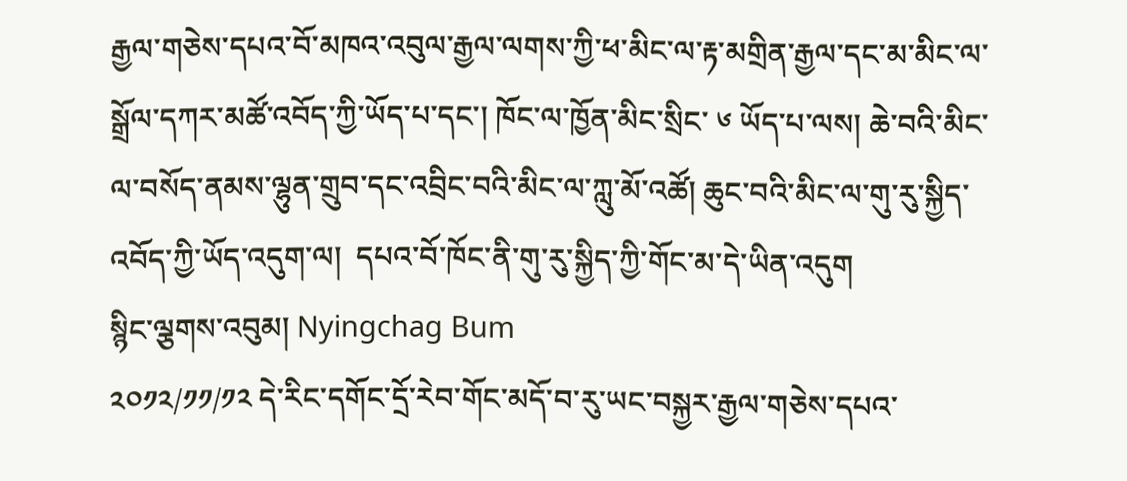རྒྱལ་གཅེས་དཔའ་བོ་མཁའ་འབུལ་རྒྱལ་ལགས་ཀྱི་ཕ་མིང་ལ་རྟ་མགྲིན་རྒྱལ་དང་མ་མིང་ལ་སྒྲོལ་དཀར་མཚོ་འབོད་ཀྱི་ཡོད་པ་དང་། ཁོང་ལ་ཁྱོན་མིང་སྲིང་ ༦ ཡོད་པ་ལས། ཆེ་བའི་མིང་ལ་བསོད་ནམས་ལྷུན་གྲུབ་དང་འབྲིང་བའི་མིང་ལ་ཀླུ་མོ་འཚོ། ཆུང་བའི་མིང་ལ་གུ་རུ་སྐྱིད་འབོད་ཀྱི་ཡོད་འདུག་ལ།  དཔའ་བོ་ཁོང་ནི་གུ་རུ་སྐྱིད་ཀྱི་གོང་མ་དེ་ཡིན་འདུག
སྙིང་ལྕགས་འབུམ། Nyingchag Bum
༢༠༡༢/༡༡/༡༢ དེ་རིང་དགོང་དྲོ་རེབ་གོང་མདོ་བ་རུ་ཡང་བསྐྱར་རྒྱལ་གཅེས་དཔའ་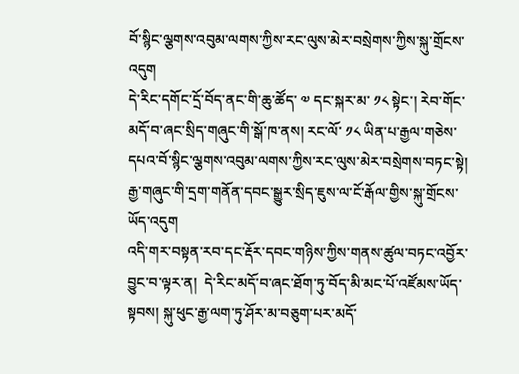བོ་སྙིང་ལྕགས་འབུམ་ལགས་ཀྱིས་རང་ལུས་མེར་བསྲེགས་ཀྱིས་སྐུ་གྲོངས་འདུག
དེ་རིང་དགོང་དྲོ་བོད་ནང་གི་ཆུ་ཚོད་ ༧ དང་སྐར་མ་ ༡༨ སྟེང་། རེབ་གོང་མདོ་བ་ཞང་སྲིད་གཞུང་གི་སྒོ་ཁ་ནས། རང་ལོ་ ༡༨ ཡིན་པ་རྒྱལ་གཅེས་དཔའ་བོ་སྙིང་ལྕགས་འབུམ་ལགས་ཀྱིས་རང་ལུས་མེར་བསྲེགས་བཏང་སྟེ།  རྒྱ་གཞུང་གི་དྲག་གནོན་དབང་སྒྱུར་སྲིད་ཇུས་ལ་ངོ་རྒོལ་གྱིས་སྐུ་གྲོངས་ཡོད་འདུག
འདི་གར་བསྟན་རབ་དང་རྡོར་དབང་གཉིས་ཀྱིས་གནས་ཚུལ་བཏང་འབྱོར་བྱུང་བ་ལྟར་ན།  དེ་རིང་མདོ་བ་ཞང་ཐོག་ཏུ་བོད་མི་མང་པོ་འཛོམས་ཡོད་སྟབས། སྐུ་ཕུང་རྒྱ་ལག་ཏུ་ཤོར་མ་བཅུག་པར་མདོ་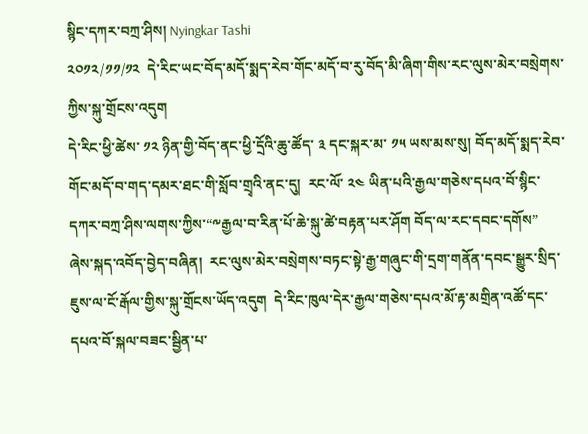སྙིང་དཀར་བཀྲ་ཤིས། Nyingkar Tashi
༢༠༡༢/༡༡/༡༢  དེ་རིང་ཡང་བོད་མདོ་སྨད་རེབ་གོང་མདོ་བ་རུ་བོད་མི་ཞིག་གིས་རང་ལུས་མེར་བསྲེགས་ཀྱིས་སྐུ་གྲོངས་འདུག
དེ་རིང་ཕྱི་ཚེས་ ༡༢ ཉིན་གྱི་བོད་ནང་ཕྱི་དྲོའི་ཆུ་ཚོད་ ༣ དང་སྐར་མ་ ༡༥ ཡས་མས་སུ། བོད་མདོ་སྨད་རེབ་གོང་མདོ་བ་གད་དམར་ཐང་གི་སློབ་གྲྭའི་ནང་དུ།  རང་ལོ་ ༢༤ ཡིན་པའི་རྒྱལ་གཅེས་དཔའ་བོ་སྙིང་དཀར་བཀྲ་ཤིས་ལགས་ཀྱིས་“༸རྒྱལ་བ་རིན་པོ་ཆེ་སྐུ་ཚེ་བརྟན་པར་ཤོག བོད་ལ་རང་དབང་དགོས” ཞེས་སྐད་འབོད་བྱེད་བཞིན།  རང་ལུས་མེར་བསྲེགས་བཏང་སྟེ་རྒྱ་གཞུང་གི་དྲག་གནོན་དབང་སྒྱུར་སྲིད་ཇུས་ལ་ངོ་རྒོལ་གྱིས་སྐུ་གྲོངས་ཡོད་འདུག  དེ་རིང་ཁུལ་དེར་རྒྱལ་གཅེས་དཔའ་མོ་རྟ་མགྲིན་འཚོ་དང་དཔའ་བོ་སྐལ་བཟང་སྦྱིན་པ་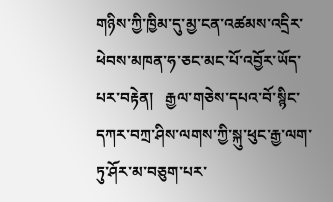གཉིས་ཀྱི་ཁྱིམ་དུ་མྱ་ངན་འཚམས་འདྲིར་ཕེབས་མཁན་ཧ་ཅང་མང་པོ་འབྱོར་ཡོད་པར་བརྟེན།   རྒྱལ་གཅེས་དཔའ་བོ་སྙིང་དཀར་བཀྲ་ཤིས་ལགས་ཀྱི་སྐུ་ཕུང་རྒྱ་ལག་ཏུ་ཤོར་མ་བཅུག་པར་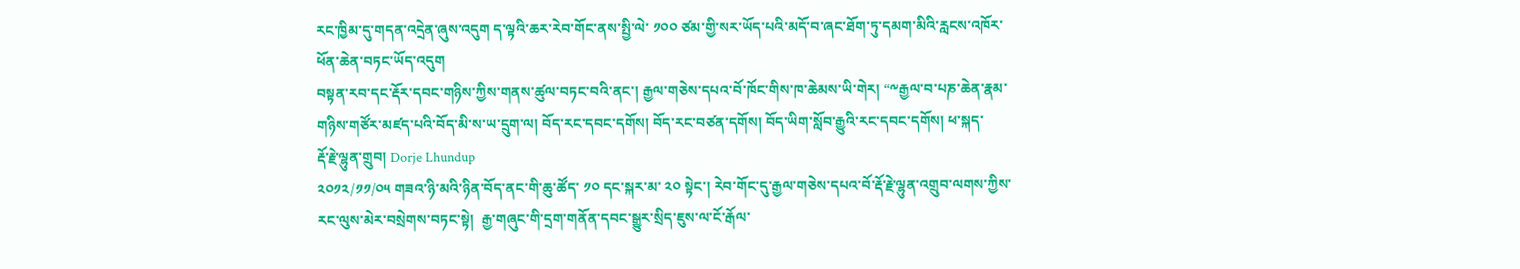རང་ཁྱིམ་དུ་གདན་འདྲེན་ཞུས་འདུག ད་ལྟའི་ཆར་རེབ་གོང་ནས་སྤྱི་ལེ་ ༡༠༠ ཙམ་གྱི་སར་ཡོད་པའི་མདོ་བ་ཞང་ཐོག་ཏུ་དམག་མིའི་རླངས་འཁོར་ཕོན་ཆེན་བཏང་ཡོད་འདུག
བསྟན་རབ་དང་རྡོར་དབང་གཉིས་ཀྱིས་གནས་ཚུལ་བཏང་བའི་ནང་། རྒྱལ་གཅེས་དཔའ་བོ་ཁོང་གིས་ཁ་ཆེམས་ཡི་གེར། “༸རྒྱལ་བ་པཎ་ཆེན་རྣམ་གཉིས་གཙོར་མཛད་པའི་བོད་མི་ས་ཡ་དྲུག་ལ། བོད་རང་དབང་དགོས། བོད་རང་བཙན་དགོས། བོད་ཡིག་སློབ་རྒྱུའི་རང་དབང་དགོས། ཕ་སྐད་
རྡོ་རྗེ་ལྷུན་གྲུབ། Dorje Lhundup
༢༠༡༢/༡༡/༠༥ གཟའ་ཉི་མའི་ཉིན་བོད་ནང་གི་ཆུ་ཚོད་ ༡༠ དང་སྐར་མ་ ༢༠ སྟེང་། རེབ་གོང་དུ་རྒྱལ་གཅེས་དཔའ་བོ་རྡོ་རྗེ་ལྷུན་འགྲུབ་ལགས་ཀྱིས་རང་ལུས་མེར་བསྲེགས་བཏང་སྟེ།  རྒྱ་གཞུང་གི་དྲག་གནོན་དབང་སྒྱུར་སྲིད་ཇུས་ལ་ངོ་རྒོལ་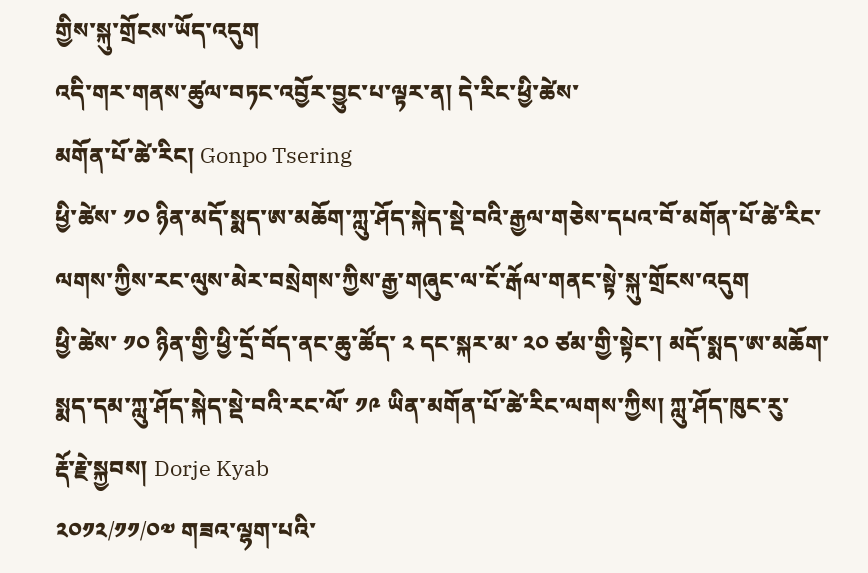གྱིས་སྐུ་གྲོངས་ཡོད་འདུག
འདི་གར་གནས་ཚུལ་བཏང་འབྱོར་བྱུང་པ་ལྟར་ན། དེ་རིང་ཕྱི་ཚེས་
མགོན་པོ་ཚེ་རིང། Gonpo Tsering
ཕྱི་ཚེས་ ༡༠ ཉིན་མདོ་སྨད་ཨ་མཆོག་ཀླུ་ཤོད་སྐེད་སྡེ་བའི་རྒྱལ་གཅེས་དཔའ་བོ་མགོན་པོ་ཚེ་རིང་ལགས་ཀྱིས་རང་ལུས་མེར་བསྲེགས་ཀྱིས་རྒྱ་གཞུང་ལ་ངོ་རྒོལ་གནང་སྟེ་སྐུ་གྲོངས་འདུག
ཕྱི་ཚེས་ ༡༠ ཉིན་གྱི་ཕྱི་དྲོ་བོད་ནང་ཆུ་ཚོད་ ༢ དང་སྐར་མ་ ༢༠ ཙམ་གྱི་སྟེང་། མདོ་སྨད་ཨ་མཆོག་སྨད་དམ་ཀླུ་ཤོད་སྐེད་སྡེ་བའི་རང་ལོ་ ༡༩ ཡིན་མགོན་པོ་ཚེ་རིང་ལགས་ཀྱིས། ཀླུ་ཤོད་ཁུང་རུ་
རྡོ་རྗེ་སྐྱབས། Dorje Kyab
༢༠༡༢/༡༡/༠༧ གཟའ་ལྷག་པའི་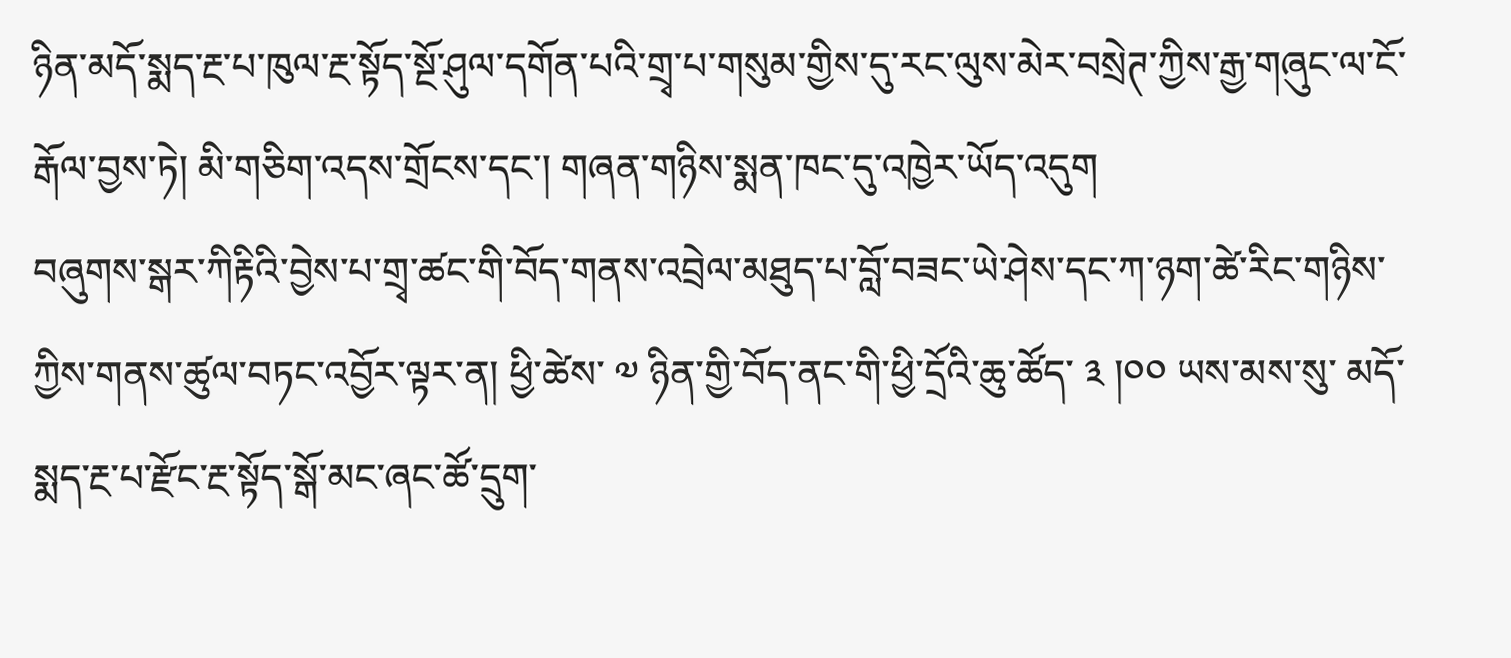ཉིན་མདོ་སྨད་རྔ་པ་ཁུལ་རྔ་སྟོད་སྔོ་ཤུལ་དགོན་པའི་གྲྭ་པ་གསུམ་གྱིས་དུ་རང་ལུས་མེར་བསྲེཊ་ཀྱིས་རྒྱ་གཞུང་ལ་ངོ་རྒོལ་བྱས་ཏེ། མི་གཅིག་འདས་གྲོངས་དང་། གཞན་གཉིས་སྨན་ཁང་དུ་འཁྱེར་ཡོད་འདུག
བཞུགས་སྒར་ཀིརྟིའི་བྱེས་པ་གྲྭ་ཚང་གི་བོད་གནས་འབྲེལ་མཐུད་པ་བློ་བཟང་ཡེ་ཤེས་དང་ཀ་ཉག་ཚེ་རིང་གཉིས་ཀྱིས་གནས་ཚུལ་བཏང་འབྱོར་ལྟར་ན། ཕྱི་ཚེས་ ༧ ཉིན་གྱི་བོད་ནང་གི་ཕྱི་དྲོའི་ཆུ་ཚོད་ ༣ །༠༠ ཡས་མས་སུ་ མདོ་སྨད་རྔ་པ་རྫོང་རྔ་སྟོད་སྒོ་མང་ཞང་ཚོ་དྲུག་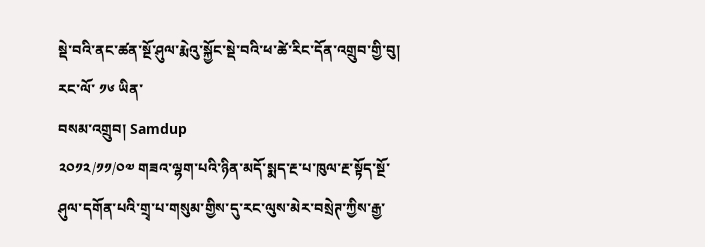སྡེ་བའི་ནང་ཚན་སྔོ་ཤུལ་རྨེའུ་སྐྱོང་སྡེ་བའི་ཕ་ཚེ་རིང་དོན་འགྲུབ་གྱི་བུ། རང་ལོ་ ༡༦ ཡིན་
བསམ་འགྲུབ། Samdup
༢༠༡༢/༡༡/༠༧ གཟའ་ལྷག་པའི་ཉིན་མདོ་སྨད་རྔ་པ་ཁུལ་རྔ་སྟོད་སྔོ་ཤུལ་དགོན་པའི་གྲྭ་པ་གསུམ་གྱིས་དུ་རང་ལུས་མེར་བསྲེཊ་ཀྱིས་རྒྱ་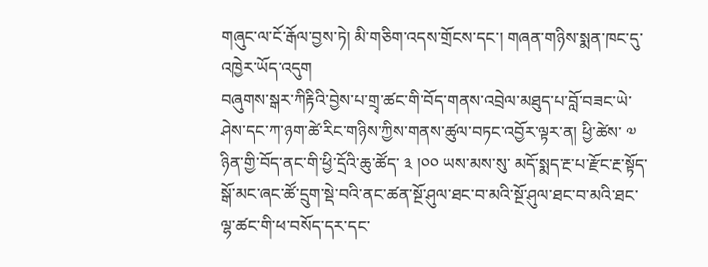གཞུང་ལ་ངོ་རྒོལ་བྱས་ཏེ། མི་གཅིག་འདས་གྲོངས་དང་། གཞན་གཉིས་སྨན་ཁང་དུ་འཁྱེར་ཡོད་འདུག
བཞུགས་སྒར་ཀིརྟིའི་བྱེས་པ་གྲྭ་ཚང་གི་བོད་གནས་འབྲེལ་མཐུད་པ་བློ་བཟང་ཡེ་ཤེས་དང་ཀ་ཉག་ཚེ་རིང་གཉིས་ཀྱིས་གནས་ཚུལ་བཏང་འབྱོར་ལྟར་ན། ཕྱི་ཚེས་ ༧ ཉིན་གྱི་བོད་ནང་གི་ཕྱི་དྲོའི་ཆུ་ཚོད་ ༣ །༠༠ ཡས་མས་སུ་ མདོ་སྨད་རྔ་པ་རྫོང་རྔ་སྟོད་སྒོ་མང་ཞང་ཚོ་དྲུག་སྡེ་བའི་ནང་ཚན་སྔོ་ཤུལ་ཐང་བ་མའི་སྔོ་ཤུལ་ཐང་བ་མའི་ཐང་ལྷ་ཚང་གི་ཕ་བསོད་དར་དང་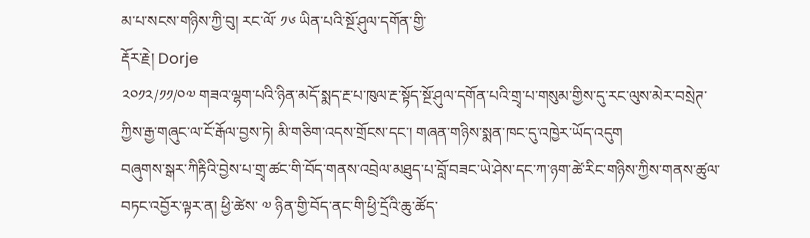མ་པ་སངས་གཉིས་ཀྱི་བུ། རང་ལོ་ ༡༦ ཡིན་པའི་སྔོ་ཤུལ་དགོན་གྱི་
རྡོར་རྗེ། Dorje
༢༠༡༢/༡༡/༠༧ གཟའ་ལྷག་པའི་ཉིན་མདོ་སྨད་རྔ་པ་ཁུལ་རྔ་སྟོད་སྔོ་ཤུལ་དགོན་པའི་གྲྭ་པ་གསུམ་གྱིས་དུ་རང་ལུས་མེར་བསྲེཊ་ཀྱིས་རྒྱ་གཞུང་ལ་ངོ་རྒོལ་བྱས་ཏེ། མི་གཅིག་འདས་གྲོངས་དང་། གཞན་གཉིས་སྨན་ཁང་དུ་འཁྱེར་ཡོད་འདུག
བཞུགས་སྒར་ཀིརྟིའི་བྱེས་པ་གྲྭ་ཚང་གི་བོད་གནས་འབྲེལ་མཐུད་པ་བློ་བཟང་ཡེ་ཤེས་དང་ཀ་ཉག་ཚེ་རིང་གཉིས་ཀྱིས་གནས་ཚུལ་བཏང་འབྱོར་ལྟར་ན། ཕྱི་ཚེས་ ༧ ཉིན་གྱི་བོད་ནང་གི་ཕྱི་དྲོའི་ཆུ་ཚོད་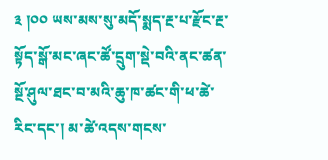༣ །༠༠ ཡས་མས་སུ་མདོ་སྨད་རྔ་པ་རྫོང་རྔ་སྟོད་སྒོ་མང་ཞང་ཚོ་དྲུག་སྡེ་བའི་ནང་ཚན་སྔོ་ཤུལ་ཐང་བ་མའི་ཆུ་ཁ་ཚང་གི་ཕ་ཚེ་རིང་དང་། མ་ཚེ་འདས་གངས་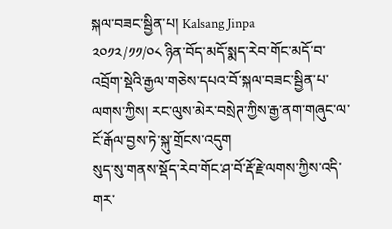སྐལ་བཟང་སྦྱིན་པ། Kalsang Jinpa
༢༠༡༢/༡༡/༠༨ ཉིན་བོད་མདོ་སྨད་རེབ་གོང་མདོ་བ་འབྲོག་སྡེའི་རྒྱལ་གཅེས་དཔའ་བོ་སྐལ་བཟང་སྦྱིན་པ་ལགས་ཀྱིས། རང་ལུས་མེར་བསྲེཊ་ཀྱིས་རྒྱ་ནག་གཞུང་ལ་ངོ་རྒོལ་བྱས་ཏེ་སྐུ་གྲོངས་འདུག
སུད་སུ་གནས་སྡོད་རེབ་གོང་ཤ་བོ་རྡོ་རྗེ་ལགས་ཀྱིས་འདི་གར་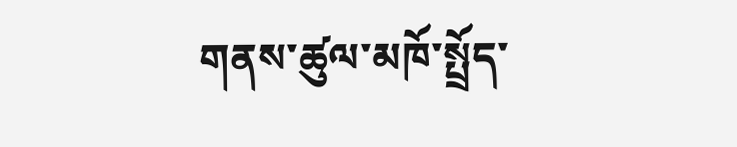གནས་ཚུལ་མཁོ་སྤྲོད་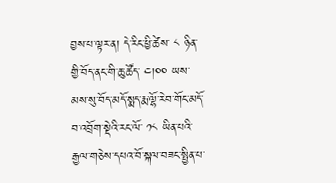བྱས་པ་ལྟར་ན། དེ་རིང་ཕྱི་ཚེས་ ༨ ཉིན་གྱི་བོད་ནང་གི་ཆུ་ཚོད་ ༤།༠༠ ཡས་མས་སུ་བོད་མདོ་སྨད་རྨ་ལྷོ་རེབ་གོང་མདོ་བ་འབྲོག་སྡེའི་རང་ལོ་ ༡༨ ཡིན་པའི་རྒྱལ་གཅེས་དཔའ་བོ་སྐལ་བཟང་སྤྱིན་པ་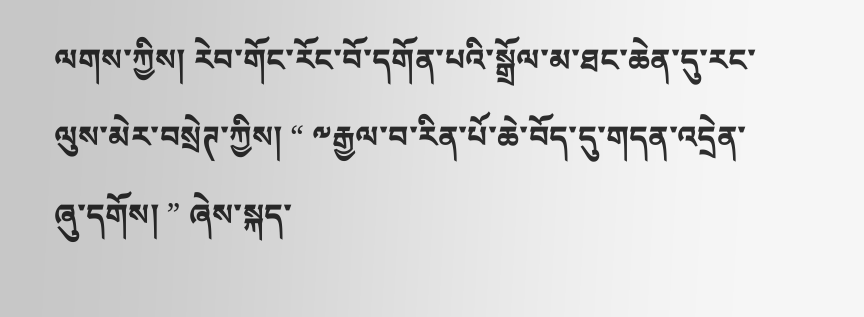ལགས་ཀྱིས། རེབ་གོང་རོང་བོ་དགོན་པའི་སྒྲོལ་མ་ཐང་ཆེན་དུ་རང་ལུས་མེར་བསྲེཊ་ཀྱིས། “ ༸རྒྱལ་བ་རིན་པོ་ཆེ་བོད་དུ་གདན་འདྲེན་ཞུ་དགོས། ” ཞེས་སྐད་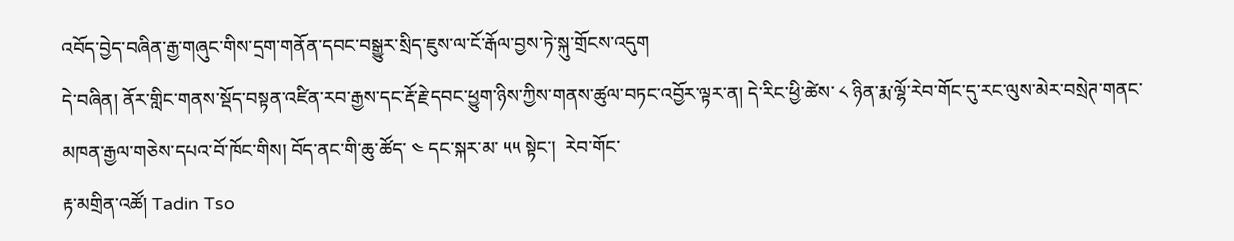འབོད་བྱེད་བཞིན་རྒྱ་གཞུང་གིས་དྲག་གནོན་དབང་བསྒྱུར་སྲིད་ཇུས་ལ་ངོ་རྒོལ་བྱས་ཏེ་སྐུ་གྲོངས་འདུག
དེ་བཞིན། ནོར་གླིང་གནས་སྡོད་བསྟན་འཛིན་རབ་རྒྱས་དང་རྡོ་རྗེ་དབང་ཕྱུག་ཉིས་ཀྱིས་གནས་ཚུལ་བཏང་འབྱོར་ལྟར་ན། དེ་རིང་ཕྱི་ཚེས་ ༨ ཉིན་རྨ་ལྷོ་རེབ་གོང་དུ་རང་ལུས་མེར་བསྲེཊ་གནང་མཁན་རྒྱལ་གཅེས་དཔའ་བོ་ཁོང་གིས། བོད་ནང་གི་ཆུ་ཚོད་ ༤ དང་སྐར་མ་ ༥༥ སྟེང་།  རེབ་གོང་
རྟ་མགྲིན་འཚོ། Tadin Tso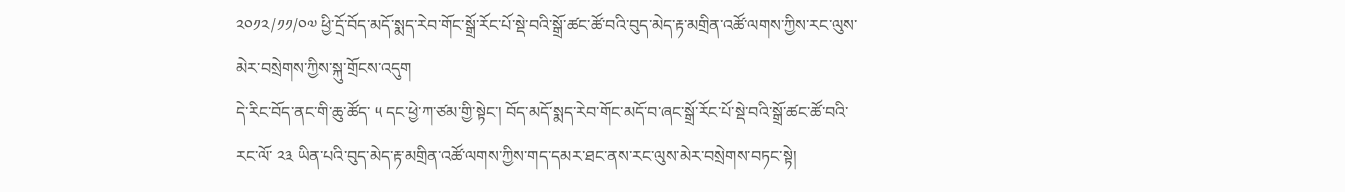༢༠༡༢/༡༡/༠༧ ཕྱི་དྲོ་བོད་མདོ་སྨད་རེབ་གོང་སྒྲོ་རོང་པོ་སྡེ་བའི་སྒྲོ་ཚང་ཚོ་བའི་བུད་མེད་རྟ་མགྲིན་འཚོ་ལགས་ཀྱིས་རང་ལུས་མེར་བསྲེགས་ཀྱིས་སྐུ་གྲོངས་འདུག
དེ་རིང་བོད་ནང་གི་ཆུ་ཚོད་ ༥ དང་ཕྱེ་ཀ་ཙམ་གྱི་སྟེང་། བོད་མདོ་སྨད་རེབ་གོང་མདོ་བ་ཞང་སྒྲོ་རོང་པོ་སྡེ་བའི་སྒྲོ་ཚང་ཚོ་བའི་རང་ལོ་ ༢༣ ཡིན་པའི་བུད་མེད་རྟ་མགྲིན་འཚོ་ལགས་ཀྱིས་གད་དམར་ཐང་ནས་རང་ལུས་མེར་བསྲེགས་བཏང་སྟེ།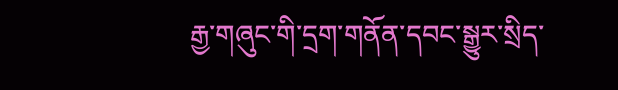རྒྱ་གཞུང་གི་དྲག་གནོན་དབང་སྒྱུར་སྲིད་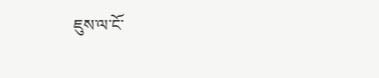ཇུས་ལ་ངོ་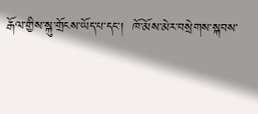རྒོལ་གྱིས་སྐུ་གྲོངས་ཡོད་པ་དང་།  ཁོ་མོས་མེར་བསྲེགས་སྐབས་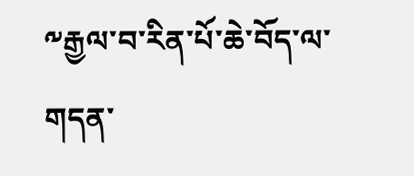༸རྒྱལ་བ་རིན་པོ་ཆེ་བོད་ལ་གདན་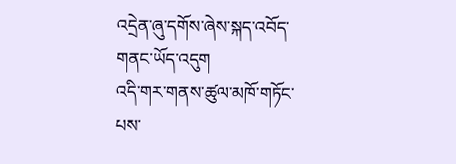འདྲེན་ཞུ་དགོས་ཞེས་སྐད་འབོད་གནང་ཡོད་འདུག
འདི་གར་གནས་ཚུལ་མཁོ་གཏོང་པས་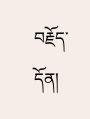བརྗོད་དོན།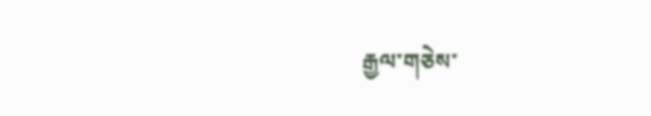རྒྱལ་གཅེས་